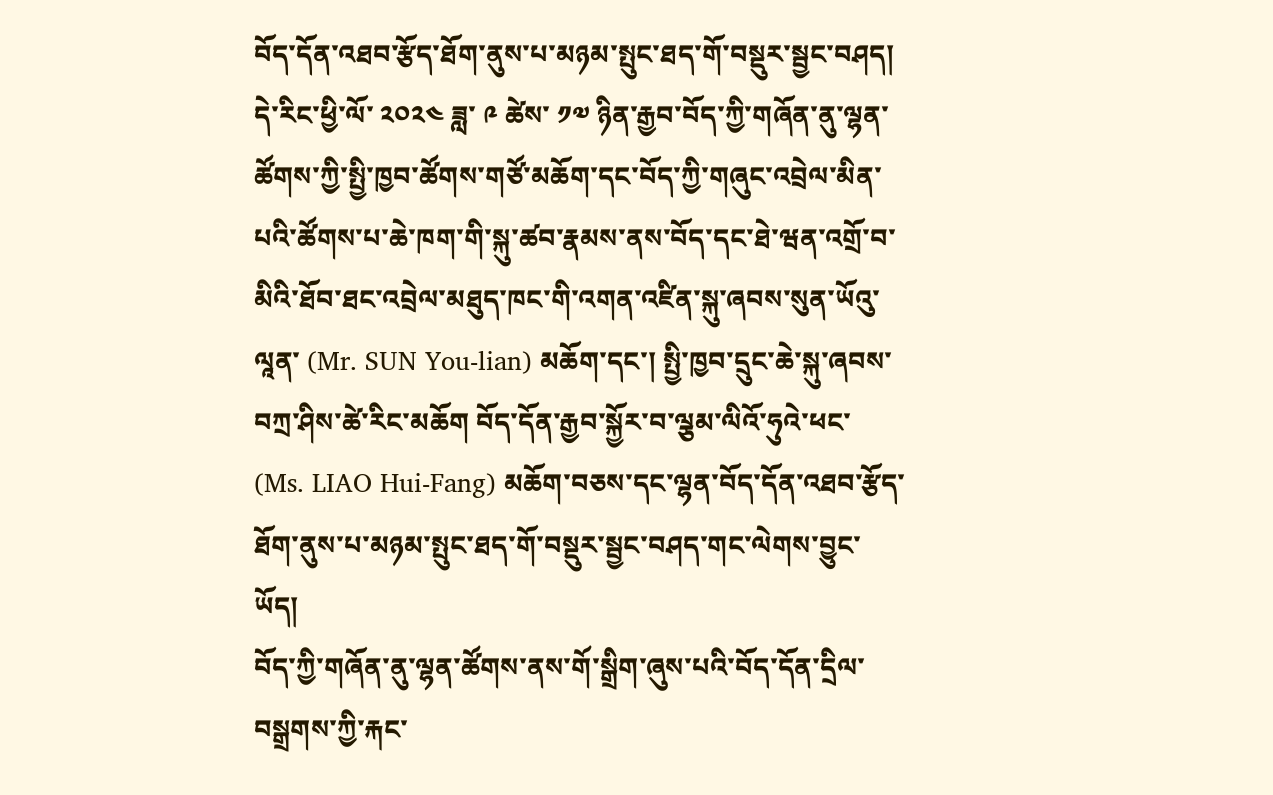བོད་དོན་འཐབ་རྩོད་ཐོག་ནུས་པ་མཉམ་སྤུང་ཐད་གོ་བསྡུར་སྦྱང་བཤད།
དེ་རིང་ཕྱི་ལོ་ ༢༠༢༤ ཟླ་ ༩ ཚེས་ ༡༧ ཉིན་རྒྱབ་བོད་ཀྱི་གཞོན་ནུ་ལྷན་ཚོགས་ཀྱི་སྤྱི་ཁྱབ་ཚོགས་གཙོ་མཆོག་དང་བོད་ཀྱི་གཞུང་འབྲེལ་མིན་པའི་ཚོགས་པ་ཆེ་ཁག་གི་སྐུ་ཚབ་རྣམས་ནས་བོད་དང་ཐེ་ཝན་འགྲོ་བ་མིའི་ཐོབ་ཐང་འབྲེལ་མཐུད་ཁང་གི་འགན་འཛིན་སྐུ་ཞབས་སུན་ཡོའུ་ལཱན་ (Mr. SUN You-lian) མཆོག་དང་། སྤྱི་ཁྱབ་དྲུང་ཆེ་སྐུ་ཞབས་བཀྲ་ཤིས་ཚེ་རིང་མཆོག བོད་དོན་རྒྱབ་སྐྱོར་བ་ལྕམ་ལིའོ་ཧུའེ་ཕང་ (Ms. LIAO Hui-Fang) མཆོག་བཅས་དང་ལྷན་བོད་དོན་འཐབ་རྩོད་ཐོག་ནུས་པ་མཉམ་སྤུང་ཐད་གོ་བསྡུར་སྦྱང་བཤད་གང་ལེགས་བྱུང་ཡོད།
བོད་ཀྱི་གཞོན་ནུ་ལྷན་ཚོགས་ནས་གོ་སྒྲིག་ཞུས་པའི་བོད་དོན་དྲིལ་བསྒྲགས་ཀྱི་རྐང་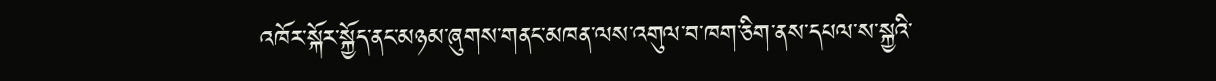འཁོར་སྐོར་སྐྱོད་ནང་མཉམ་ཞུགས་གནང་མཁན་ལས་འགུལ་བ་ཁག་ཅིག་ནས་དཔལ་ས་སྐྱའི་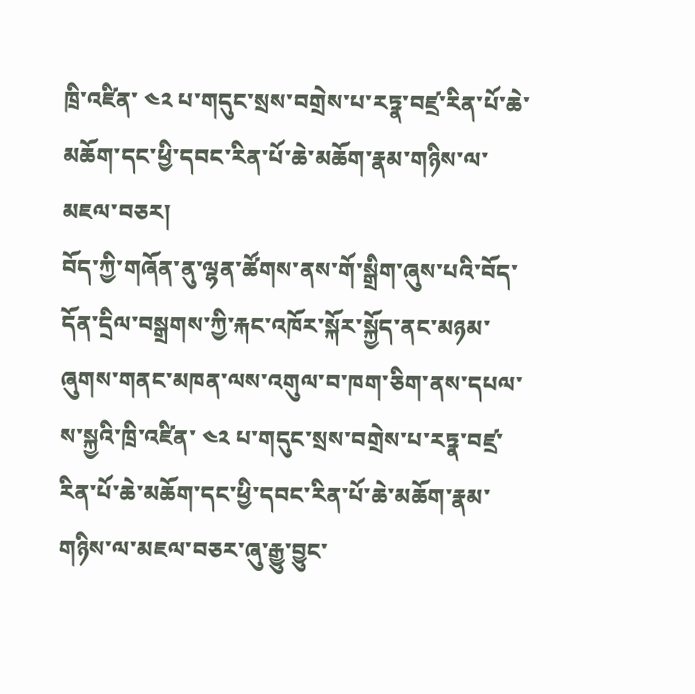ཁྲི་འཛིན་ ༤༢ པ་གདུང་སྲས་བགྲེས་པ་རཏྣ་བཛྲ་རིན་པོ་ཆེ་མཆོག་དང་ཕྱི་དབང་རིན་པོ་ཆེ་མཆོག་རྣམ་གཉིས་ལ་མཇལ་བཅར།
བོད་ཀྱི་གཞོན་ནུ་ལྷན་ཚོགས་ནས་གོ་སྒྲིག་ཞུས་པའི་བོད་དོན་དྲིལ་བསྒྲགས་ཀྱི་རྐང་འཁོར་སྐོར་སྐྱོད་ནང་མཉམ་ཞུགས་གནང་མཁན་ལས་འགུལ་བ་ཁག་ཅིག་ནས་དཔལ་ས་སྐྱའི་ཁྲི་འཛིན་ ༤༢ པ་གདུང་སྲས་བགྲེས་པ་རཏྣ་བཛྲ་རིན་པོ་ཆེ་མཆོག་དང་ཕྱི་དབང་རིན་པོ་ཆེ་མཆོག་རྣམ་གཉིས་ལ་མཇལ་བཅར་ཞུ་རྒྱུ་བྱུང་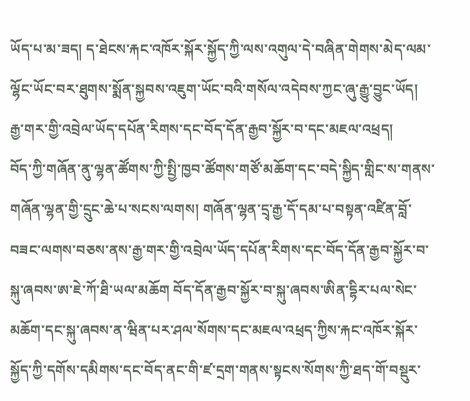ཡོད་པ་མ་ཟད། ད་ཐེངས་རྐང་འཁོར་སྐོར་སྐྱོད་ཀྱི་ལས་འགུལ་དེ་བཞིན་གེགས་མེད་ལམ་ལྷོང་ཡོང་བར་ཐུགས་སྨོན་སྐྱབས་འཇུག་ཡོང་བའི་གསོལ་འདེབས་ཀྱང་ཞུ་རྒྱུ་བྱུང་ཡོད།
རྒྱ་གར་གྱི་འབྲེལ་ཡོད་དཔོན་རིགས་དང་བོད་དོན་རྒྱབ་སྐྱོར་བ་དང་མཇལ་འཕྲད།
བོད་ཀྱི་གཞོན་ནུ་ལྷན་ཚོགས་ཀྱི་སྤྱི་ཁྱབ་ཚོགས་གཙོ་མཆོག་དང་བདེ་སྐྱིད་གླིང་ས་གནས་གཞོན་ལྷན་གྱི་དྲུང་ཆེ་པ་སངས་ལགས། གཞོན་ལྷན་དྲྭ་རྒྱ་དོ་དམ་པ་བསྟན་འཛིན་བློ་བཟང་ལགས་བཅས་ནས་རྒྱ་གར་གྱི་འབྲེལ་ཡོད་དཔོན་རིགས་དང་བོད་དོན་རྒྱབ་སྐྱོར་བ་སྐུ་ཞབས་ཨ་ཇེ་ཀོ་ཐི་ཡལ་མཆོག བོད་དོན་རྒྱབ་སྐྱོར་བ་སྐུ་ཞབས་ཨིན་དྷིར་པལ་སེང་མཆོག་དང་སྐུ་ཞབས་ན་ཝིན་པར་ཤལ་སོགས་དང་མཇལ་འཕྲད་ཀྱིས་རྐང་འཁོར་སྐོར་སྐྱོད་ཀྱི་དགོས་དམིགས་དང་བོད་ནང་གི་ཛ་དྲག་གནས་སྟངས་སོགས་ཀྱི་ཐད་གོ་བསྡུར་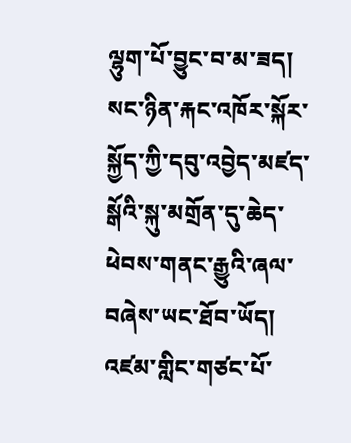ལྷུག་པོ་བྱུང་བ་མ་ཟད། སང་ཉིན་རྐང་འཁོར་སྐོར་སྐྱོད་ཀྱི་དབུ་འབྱེད་མཛད་སྒོའི་སྐུ་མགྲོན་དུ་ཆེད་ཕེབས་གནང་རྒྱུའི་ཞལ་བཞེས་ཡང་ཐོབ་ཡོད།
འཛམ་གླིང་གཙང་པོ་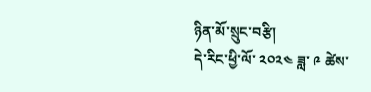ཉིན་མོ་སྲུང་བརྩི།
དེ་རིང་ཕྱི་ལོ་ ༢༠༢༤ ཟླ་ ༩ ཚེས་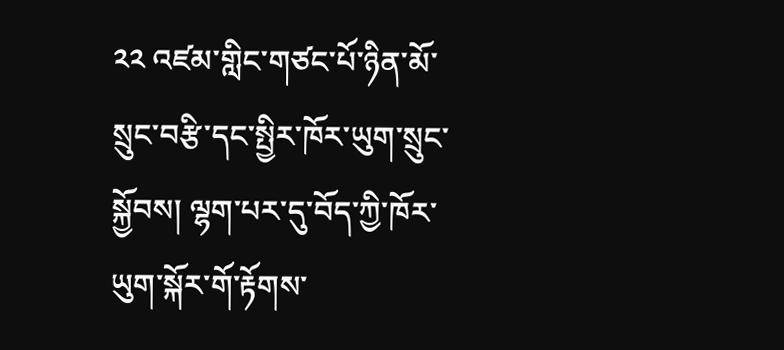༢༢ འཛམ་གླིང་གཙང་པོ་ཉིན་མོ་སྲུང་བརྩི་དང་སྤྱིར་ཁོར་ཡུག་སྲུང་སྐྱོབས། ལྷག་པར་དུ་བོད་ཀྱི་ཁོར་ཡུག་སྐོར་གོ་རྟོགས་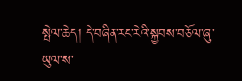སྤེལ་ཆེད། དེ་བཞིན་རང་རེའི་སྐྱབས་བཅོལ་ཞུ་ཡུལ་ས་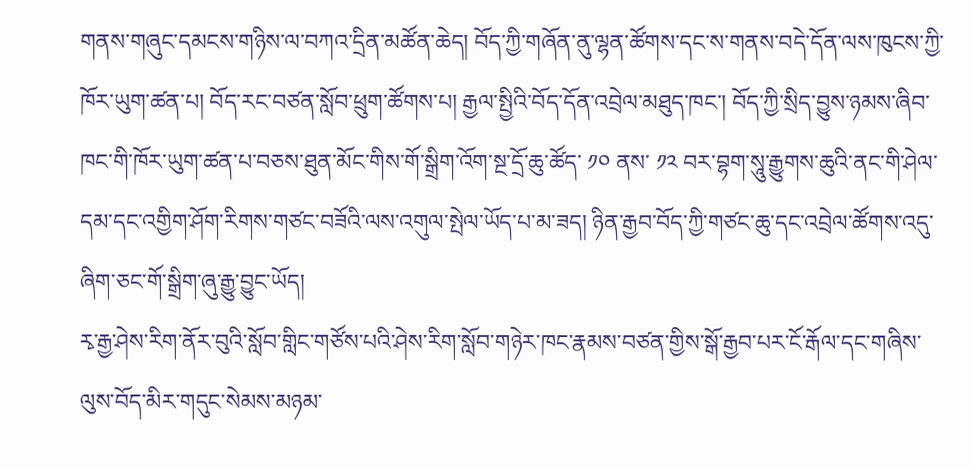གནས་གཞུང་དམངས་གཉིས་ལ་བཀའ་དྲིན་མཚོན་ཆེད། བོད་ཀྱི་གཞོན་ནུ་ལྷན་ཚོགས་དང་ས་གནས་བདེ་དོན་ལས་ཁུངས་ཀྱི་ཁོར་ཡུག་ཚན་པ། བོད་རང་བཙན་སློབ་ཕྲུག་ཚོགས་པ། རྒྱལ་སྤྱིའི་བོད་དོན་འབྲེལ་མཐུད་ཁང་། བོད་ཀྱི་སྲིད་བྱུས་ཉམས་ཞིབ་ཁང་གི་ཁོར་ཡུག་ཚན་པ་བཅས་ཐུན་མོང་གིས་གོ་སྒྲིག་འོག་སྔ་དྲོ་ཆུ་ཚོད་ ༡༠ ནས་ ༡༢ བར་བྷག་སཱུ་རྒྱུགས་ཆུའི་ནང་གི་ཤེལ་དམ་དང་འགྱིག་ཤོག་རིགས་གཙང་བཟོའི་ལས་འགུལ་སྤེལ་ཡོད་པ་མ་ཟད། ཉིན་རྒྱབ་བོད་ཀྱི་གཙང་ཆུ་དང་འབྲེལ་ཚོགས་འདུ་ཞིག་ཅང་གོ་སྒྲིག་ཞུ་རྒྱུ་བྱུང་ཡོད།
རྭ་རྒྱ་ཤེས་རིག་ནོར་བུའི་སློབ་གླིང་གཙོས་པའི་ཤེས་རིག་སློབ་གཉེར་ཁང་རྣམས་བཙན་གྱིས་སྒོ་རྒྱབ་པར་ངོ་རྒོལ་དང་གཞིས་ལུས་བོད་མིར་གདུང་སེམས་མཉམ་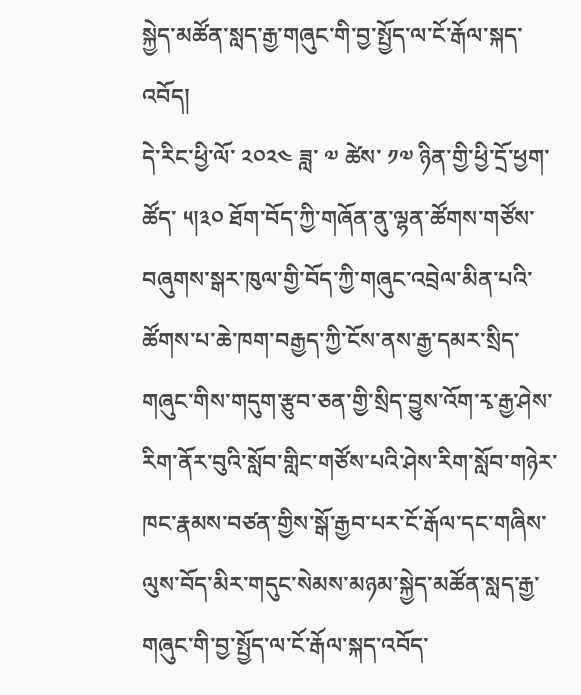སྐྱེད་མཚོན་སླད་རྒྱ་གཞུང་གི་བྱ་སྤྱོད་ལ་ངོ་རྒོལ་སྐད་འབོད།
དེ་རིང་ཕྱི་ལོ་ ༢༠༢༤ ཟླ་ ༧ ཚེས་ ༡༧ ཉིན་གྱི་ཕྱི་དྲོ་ཕྱག་ཚོད་ ༥།༣༠ ཐོག་བོད་ཀྱི་གཞོན་ནུ་ལྷན་ཚོགས་གཙོས་བཞུགས་སྒར་ཁུལ་གྱི་བོད་ཀྱི་གཞུང་འབྲེལ་མིན་པའི་ཚོགས་པ་ཆེ་ཁག་བརྒྱད་ཀྱི་ངོས་ནས་རྒྱ་དམར་སྲིད་གཞུང་གིས་གདུག་རྩུབ་ཅན་གྱི་སྲིད་བྱུས་འོག་རྭ་རྒྱ་ཤེས་རིག་ནོར་བུའི་སློབ་གླིང་གཙོས་པའི་ཤེས་རིག་སློབ་གཉེར་ཁང་རྣམས་བཙན་གྱིས་སྒོ་རྒྱབ་པར་ངོ་རྒོལ་དང་གཞིས་ལུས་བོད་མིར་གདུང་སེམས་མཉམ་སྐྱེད་མཚོན་སླད་རྒྱ་གཞུང་གི་བྱ་སྤྱོད་ལ་ངོ་རྒོལ་སྐད་འབོད་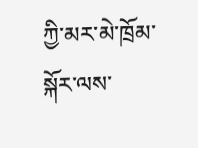ཀྱི་མར་མེ་ཁྲོམ་སྐོར་ལས་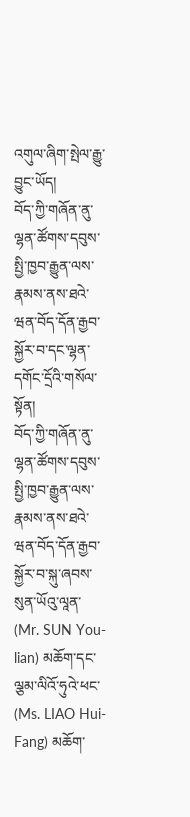འགུལ་ཞིག་སྤེལ་རྒྱུ་བྱུང་ཡོད།
བོད་ཀྱི་གཞོན་ནུ་ལྷན་ཚོགས་དབུས་སྤྱི་ཁྱབ་རྒྱུན་ལས་རྣམས་ནས་ཐའེ་ཝན་བོད་དོན་རྒྱབ་སྐྱོར་བ་དང་ལྷན་དགོང་དྲོའི་གསོལ་སྟོན།
བོད་ཀྱི་གཞོན་ནུ་ལྷན་ཚོགས་དབུས་སྤྱི་ཁྱབ་རྒྱུན་ལས་རྣམས་ནས་ཐའེ་ཝན་བོད་དོན་རྒྱབ་སྐྱོར་བ་སྐུ་ཞབས་སུན་ཡོའུ་ལཱན་ (Mr. SUN You-lian) མཆོག་དང་ལྕམ་ལིའོ་ཧུའེ་ཕང་ (Ms. LIAO Hui-Fang) མཆོག་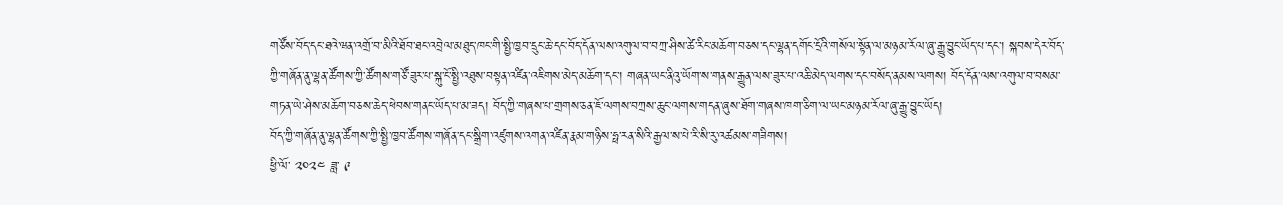གཙོས་བོད་དང་ཐའེ་ཝན་འགྲོ་བ་མིའི་ཐོབ་ཐང་འབྲེལ་མཐུད་ཁང་གི་སྤྱི་ཁྱབ་དྲུང་ཆེ་དང་བོད་དོན་ལས་འགུལ་བ་བཀྲ་ཤིས་ཚེ་རིང་མཆོག་བཅས་དང་ལྷན་དགོང་དྲོའི་གསོལ་སྟོན་ལ་མཉམ་རོལ་ཞུ་རྒྱུ་བྱུང་ཡོད་པ་དང་། སྐབས་དེར་བོད་ཀྱི་གཞོན་ནུ་ལྷན་ཚོགས་ཀྱི་ཚོགས་གཙོ་ཟུར་པ་སྐུ་ངོ་སྤྱི་འཐུས་བསྟན་འཛིན་འཇིགས་མེད་མཆོག་དང་། གཞན་ཡང་ནིའུ་ཡོག་ས་གནས་རྒྱུན་ལས་ཟུར་པ་འཆི་མེད་ལགས་དང་བསོད་ནམས་ལགས། བོད་དོན་ལས་འགུལ་བ་བསམ་གཏན་ཡེ་ཤེས་མཆོག་བཅས་ཆེད་ཕེབས་གནང་ཡོད་པ་མ་ཟད། བོད་ཀྱི་གཞས་པ་གྲགས་ཅན་ཇོ་ལགས་བཀྲས་ཆུང་ལགས་གདན་ཞུས་ཐོག་གཞས་ཁག་ཅིག་ལ་ཡང་མཉམ་རོལ་ཞུ་རྒྱུ་བྱུང་ཡོད།
བོད་ཀྱི་གཞོན་ནུ་ལྷན་ཚོགས་ཀྱི་སྤྱི་ཁྱབ་ཚོགས་གཞོན་དང་སྒྲིག་འཛུགས་འགན་འཛིན་རྣམ་གཉིས་ཧྥ་རན་སིའི་རྒྱལ་ས་པེ་རི་སི་རུ་འཚམས་གཟིགས།
ཕྱི་ལོ་ ༢༠༢༤ ཟླ་ ༩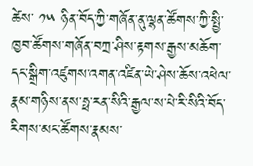ཚེས་ ༡༥ ཉིན་བོད་ཀྱི་གཞོན་ནུ་ལྷན་ཚོགས་ཀྱི་སྤྱི་ཁྱབ་ཚོགས་གཞོན་བཀྲ་ཤིས་རྟགས་རྒྱས་མཆོག་དང་སྒྲིག་འཛུགས་འགན་འཛིན་ཡེ་ཤེས་ཆོས་འཕེལ་རྣམ་གཉིས་ནས་ཧྥ་རན་སིའི་རྒྱལ་ས་པེ་རི་སིའི་བོད་རིགས་མང་ཚོགས་རྣམས་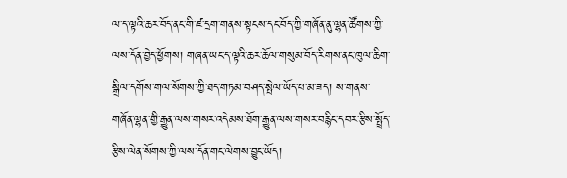ལ་ད་ལྟའི་ཆར་བོད་ནང་གི་ཛ་དྲག་གནས་སྟངས་དང་བོད་ཀྱི་གཞོན་ནུ་ལྷན་ཚོགས་ཀྱི་ལས་དོན་བྱེད་ཕྱོགས། གཞན་ཡང་ད་ལྟའི་ཆར་ཆོལ་གསུམ་བོད་རིགས་ནང་ཁུལ་ཆིག་སྒྲིལ་དགོས་གལ་སོགས་ཀྱི་ཐད་གཏམ་བཤད་སྤེལ་ཡོད་པ་མ་ཟད། ས་གནས་གཞོན་ལྷན་གྱི་རྒྱུན་ལས་གསར་འདེམས་ཐོག་རྒྱུན་ལས་གསར་བརྙིང་དབར་རྩིས་སྤྲོད་རྩིས་ལེན་སོགས་ཀྱི་ལས་དོན་གང་ལེགས་བྱུང་ཡོད།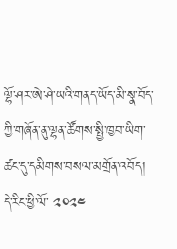ལྷོ་ཤར་ཨེ་ཤེ་ཡའི་གནད་ཡོད་མི་སྣ་བོད་ཀྱི་གཞོན་ནུ་ལྷན་ཚོགས་སྤྱི་ཁྱབ་ཡིག་ཚང་དུ་དམིགས་བསལ་མགྲོན་འབོད།
དེ་རིང་ཕྱི་ལོ་ ༢༠༢༤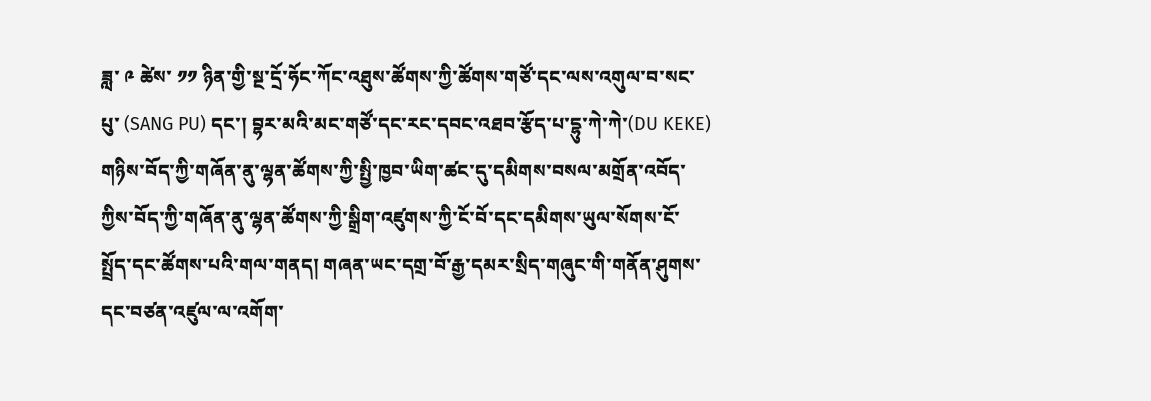ཟླ་ ༩ ཚེས་ ༡༡ ཉིན་གྱི་སྔ་དྲོ་ཧོང་ཀོང་འཐུས་ཚོགས་ཀྱི་ཚོགས་གཙོ་དང་ལས་འགུལ་བ་སང་པུ་ (SANG PU) དང་། བྷར་མའི་མང་གཙོ་དང་རང་དབང་འཐབ་རྩོད་པ་དྷུ་ཀེ་ཀེ་(DU KEKE) གཉིས་བོད་ཀྱི་གཞོན་ནུ་ལྷན་ཚོགས་ཀྱི་སྤྱི་ཁྱབ་ཡིག་ཚང་དུ་དམིགས་བསལ་མགྲོན་འབོད་ཀྱིས་བོད་ཀྱི་གཞོན་ནུ་ལྷན་ཚོགས་ཀྱི་སྒྲིག་འཛུགས་ཀྱི་ངོ་བོ་དང་དམིགས་ཡུལ་སོགས་ངོ་སྤྲོད་དང་ཚོགས་པའི་གལ་གནད། གཞན་ཡང་དགྲ་བོ་རྒྱ་དམར་སྲིད་གཞུང་གི་གནོན་ཤུགས་དང་བཙན་འཛུལ་ལ་འགོག་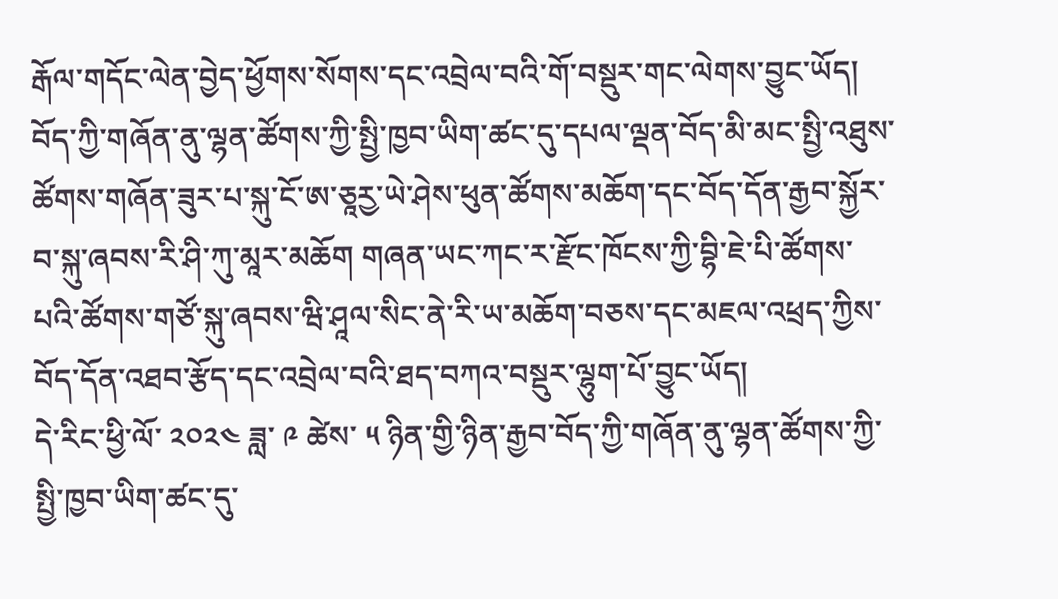རྒོལ་གདོང་ལེན་བྱེད་ཕྱོགས་སོགས་དང་འབྲེལ་བའི་གོ་བསྡུར་གང་ལེགས་བྱུང་ཡོད།
བོད་ཀྱི་གཞོན་ནུ་ལྷན་ཚོགས་ཀྱི་སྤྱི་ཁྱབ་ཡིག་ཚང་དུ་དཔལ་ལྡན་བོད་མི་མང་སྤྱི་འཐུས་ཚོགས་གཞོན་ཟུར་པ་སྐུ་ངོ་ཨ་ཅཱརྱ་ཡེ་ཤེས་ཕུན་ཚོགས་མཆོག་དང་བོད་དོན་རྒྱབ་སྐྱོར་བ་སྐུ་ཞབས་རི་ཤི་ཀུ་མཱར་མཆོག གཞན་ཡང་ཀང་ར་རྫོང་ཁོངས་ཀྱི་བྷི་ཇེ་པི་ཚོགས་པའི་ཚོགས་གཙོ་སྐུ་ཞབས་ཝི་ཤཱལ་སིང་ནེ་རི་ཡ་མཆོག་བཅས་དང་མཇལ་འཕྲད་ཀྱིས་བོད་དོན་འཐབ་རྩོད་དང་འབྲེལ་བའི་ཐད་བཀའ་བསྡུར་ལྷུག་པོ་བྱུང་ཡོད།
དེ་རིང་ཕྱི་ལོ་ ༢༠༢༤ ཟླ་ ༩ ཚེས་ ༥ ཉིན་གྱི་ཉིན་རྒྱབ་བོད་ཀྱི་གཞོན་ནུ་ལྷན་ཚོགས་ཀྱི་སྤྱི་ཁྱབ་ཡིག་ཚང་དུ་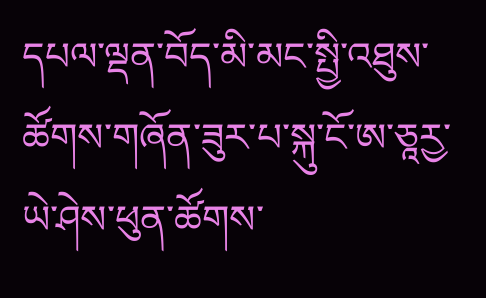དཔལ་ལྡན་བོད་མི་མང་སྤྱི་འཐུས་ཚོགས་གཞོན་ཟུར་པ་སྐུ་ངོ་ཨ་ཅཱརྱ་ཡེ་ཤེས་ཕུན་ཚོགས་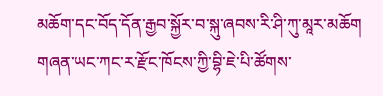མཆོག་དང་བོད་དོན་རྒྱབ་སྐྱོར་བ་སྐུ་ཞབས་རི་ཤི་ཀུ་མཱར་མཆོག གཞན་ཡང་ཀང་ར་རྫོང་ཁོངས་ཀྱི་བྷི་ཇེ་པི་ཚོགས་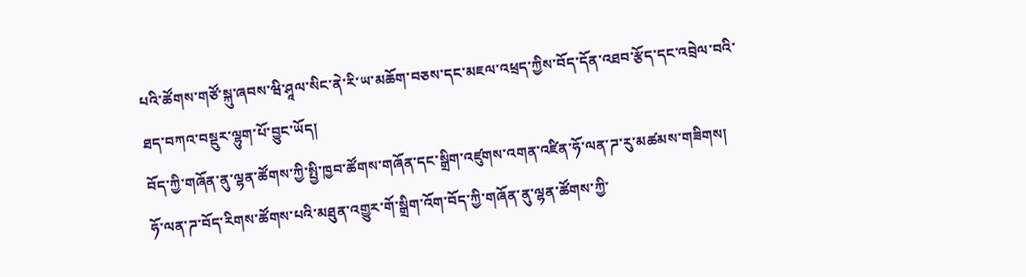པའི་ཚོགས་གཙོ་སྐུ་ཞབས་ཝི་ཤཱལ་སིང་ནེ་རི་ཡ་མཆོག་བཅས་དང་མཇལ་འཕྲད་ཀྱིས་བོད་དོན་འཐབ་རྩོད་དང་འབྲེལ་བའི་ཐད་བཀའ་བསྡུར་ལྷུག་པོ་བྱུང་ཡོད།
བོད་ཀྱི་གཞོན་ནུ་ལྷན་ཚོགས་ཀྱི་སྤྱི་ཁྱབ་ཚོགས་གཞོན་དང་སྒྲིག་འཛུགས་འགན་འཛིན་ཧོ་ལན་ཌ་རུ་མཚམས་གཟིགས།
ཧོ་ལན་ཌ་བོད་རིགས་ཚོགས་པའི་མཐུན་འགྱུར་གོ་སྒྲིག་འོག་བོད་ཀྱི་གཞོན་ནུ་ལྷན་ཚོགས་ཀྱི་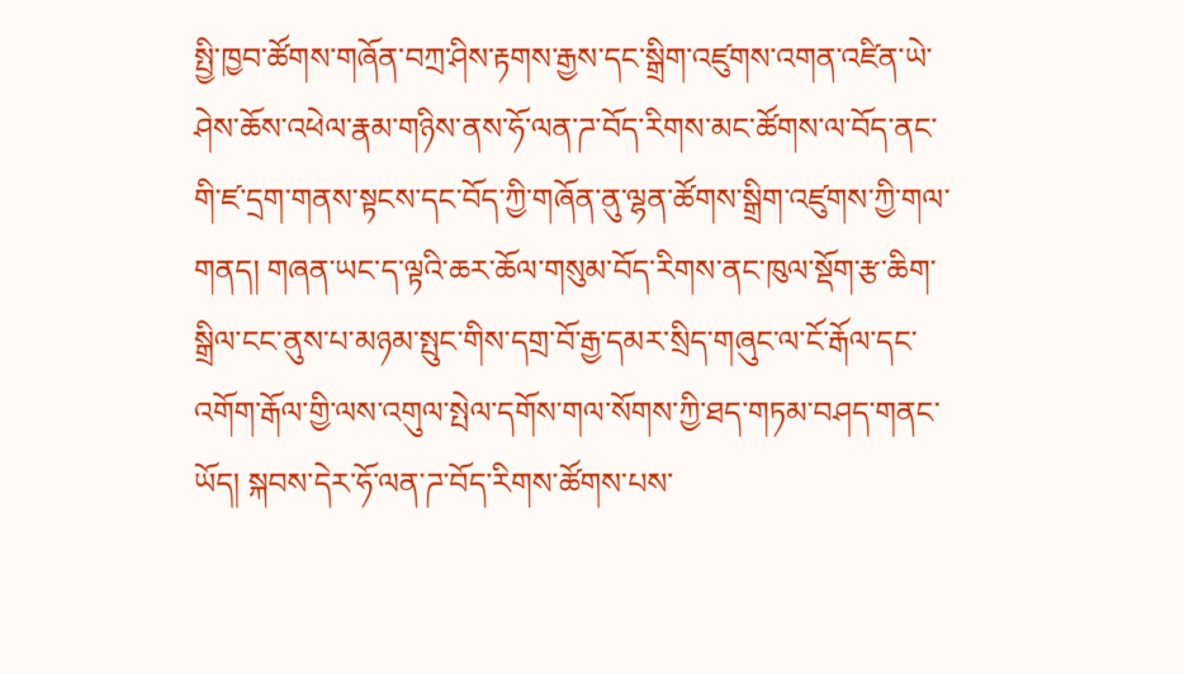སྤྱི་ཁྱབ་ཚོགས་གཞོན་བཀྲ་ཤིས་རྟགས་རྒྱས་དང་སྒྲིག་འཛུགས་འགན་འཛིན་ཡེ་ཤེས་ཆོས་འཕེལ་རྣམ་གཉིས་ནས་ཧོ་ལན་ཌ་བོད་རིགས་མང་ཚོགས་ལ་བོད་ནང་གི་ཛ་དྲག་གནས་སྟངས་དང་བོད་ཀྱི་གཞོན་ནུ་ལྷན་ཚོགས་སྒྲིག་འཛུགས་ཀྱི་གལ་གནད། གཞན་ཡང་ད་ལྟའི་ཆར་ཆོལ་གསུམ་བོད་རིགས་ནང་ཁུལ་སྡོག་རྩ་ཆིག་སྒྲིལ་ངང་ནུས་པ་མཉམ་སྤུང་གིས་དགྲ་བོ་རྒྱ་དམར་སྲིད་གཞུང་ལ་ངོ་རྒོལ་དང་འགོག་རྒོལ་གྱི་ལས་འགུལ་སྤེལ་དགོས་གལ་སོགས་ཀྱི་ཐད་གཏམ་བཤད་གནང་ཡོད། སྐབས་དེར་ཧོ་ལན་ཌ་བོད་རིགས་ཚོགས་པས་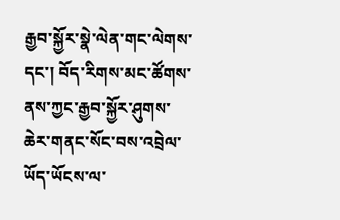རྒྱབ་སྐྱོར་སྣེ་ལེན་གང་ལེགས་དང་། བོད་རིགས་མང་ཚོགས་ནས་ཀྱང་རྒྱབ་སྐྱོར་ཤུགས་ཆེར་གནང་སོང་བས་འབྲེལ་ཡོད་ཡོངས་ལ་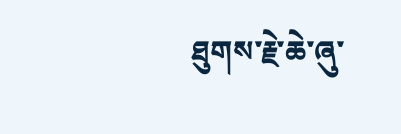ཐུགས་རྗེ་ཆེ་ཞུ་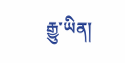རྒྱུ་ཡིན།